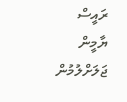ރައީސް ޔާމީން ޖަލަށްލުމުން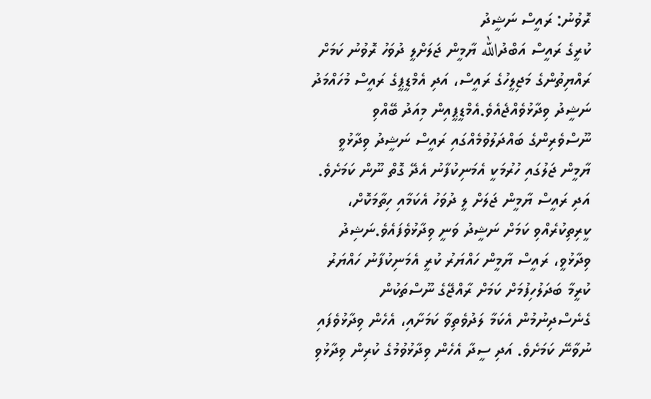ރޮވުނު: ރައީސް ނަޝީދު
ކުރީގެ ރައީސް އަބްދުالله ޔާމީން ޖަލަށްލީ ދުވަހު ރޮވުނު ކަމަށް ރައްޔިތުންގެ މަޖިލީހުގެ ރައީސް، އަދި އެމްޑީޕީގެ ރައީސް މުހައްމަދު ނަޝީދު ވިދާޅުވެއްޖެއެވެ.އެމްޑީޕީއިން މިއަދު ބޭއްވި ނޫސްވެރިންގެ ބައްދަލުވުމެއްގައި ރައީސް ނަޝީދު ވިދާޅުވީ ޔާމީން ޖަލުގައި ހުރުމަކީ އެމަނިކުފާނު އެދޭ ގޮތް ނޫން ކަމަށެވެ. އަދި ރައީސް ޔާމީން ޖަލަށް ލީ ދުވަހު އެކަމާއި ހިތާމަކޮށް، ކީރިތިކުރެއްވި ކަމަށް ނަޝީދު ވަނީ ވިދާޅުވެފައެވެ.ނަޝިދު ވިދާޅުވީ، ރައީސް ޔާމީން ހައްޔަރު ކުރީ އެމަނިކުފާނު ހައްޔަރު ކުރީމާ ބަދަލުހިފުމަށް ކަމަށް ރާއްޖޭގެ ނޫސްތަކުން ގެނެސްދިނުމުން އެކަމާ ލަދުވެތިވާ ކަމަށާއި، އެހެން ވިދާޅުވެފައި ނުވާނޭ ކަމަށެވެ. އަދި ސީދާ އެހެން ވިދާޅުވުމުގެ ކުރިން ވިދާޅުވި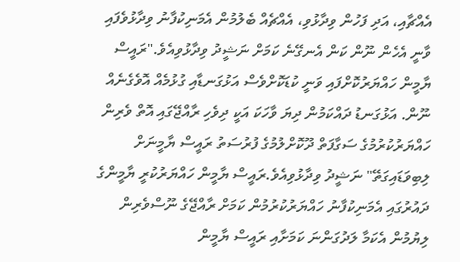އެއްޗާއި، އަދި ފަހުން ވިދާޅުވި، އެއްޗެއް ބެލުމުން އެމަނިކުފާނު ވިދާޅުވެފައި ވާނީ އެހެން ނޫން ކަން އެނގޭނެ ކަމަށް ނަޝީދު ވިދާޅުވިއެވެ."ރައީސް ޔާމީން ހައްޔަރުކޮށްފައި ވަނީ ކުޑަކޮށްވެސް އަޅުގަނޑާއި ގުޅުމެއް އޮވެގެނެއް ނޫން. އަޅުގަނޑު ދައްކަމުން ދިޔަ ވާހަކަ އަކީ ދިވެހި ރާއްޖޭގައި އޮތް ވެރިން ހައްޔަރުކުރުމުގެ ސަގާފަތް ދޫކޮށްލުމުގެ ފުރުސަތު ރައީސް ޔާމީނަށް ލިބިވަޑައިގަތޭ" ނަޝީދު ވިދާޅުވިއެވެ.ރައީސް ޔާމީން ހައްޔަރުކުރީ ޔާމީންގެ ދައުރުގައި އެމަނިކުފާނު ހައްޔަރުކުރުމުން ކަމަށް ރާއްޖޭގެ ނޫސްވެރިން ލިޔުމުން އެކަމާ ލަދުގަންނަ ކަމަށާއި ރައީސް ޔާމީން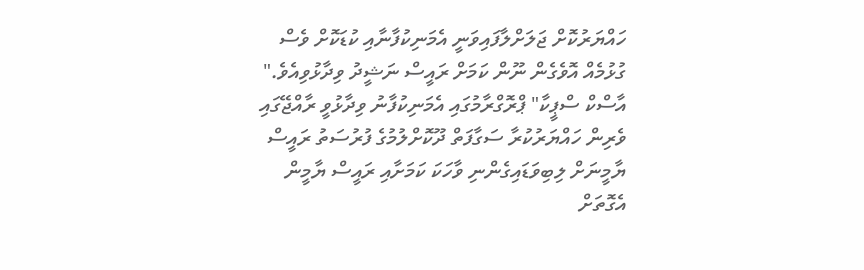ހައްޔަރުކޮށް ޖަލަށްލާފައިވަނީ އެމަނިކުފާނާއި ކުޑަކޮށް ވެސް ގުޅުމެއް އޮވެގެން ނޫން ކަމަށް ރައީސް ނަޝީދު ވިދާޅުވިއެވެ." އާސްކް ސްޕީކާ" ޕްރޮގްރާމުގައި އެމަނިކުފާނު ވިދާޅުވީ ރާއްޖޭގައި ވެރިން ހައްޔަރުކުރާ ސަގާފަތް ދޫކޮށްލުމުގެ ފުރުސަތު ރައީސް ޔާމީނަށް ލިބިވަޑައިގެންނި ވާހަކަ ކަމަށާއި ރައީސް ޔާމީން އެގޮތަށް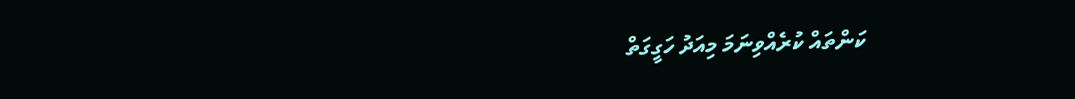ކަންތައް ކުރެއްވިނަމަ މިއަދު ހަގީގަތް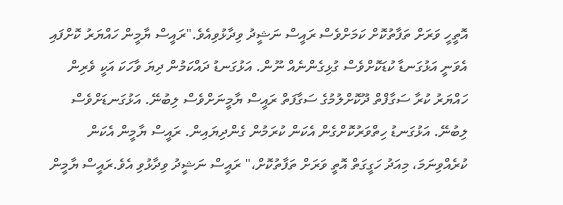އޮތީހީ ވަރަށް ތަފާތުކޮށް ކަމަށްވެސް ރައީސް ނަޝީދު ވިދާޅުވިއެވެ."ރައީސް ޔާމީން ހައްޔަރު ކޮށްފައި އެވަނީ އަޅުގަނޑާ ކުޑަކޮށްވެސް ގުޅިގެންނެއް ނޫން. އަޅުގަނޑު ދައްކަމުން ދިޔަ ވާހަކަ އަކީ ވެރިން ހައްޔަރު ކުރާ ސަގާފްތް ދޫކޮށްލުމުގެ ސަގާފަތް ރައީސް ޔާމީނަށްވެސް ލިބުނޭ. އަޅުގަނޑަށްވެސް ލިބުނޭ. އަޅުގަނޑު ހިތްވަރުކޮށްގެން އެކަން ކުރަމުން ގެންދިޔައިން. ރައީސް ޔާމީން އެކަން ކުރެއްވިނަމަ، މިއަދު ހަގީގަތް އޮތީ ވަރަށް ތަފާތުކޮށް،" ރައީސް ނަޝީދު ވިދާޅުވި އެވެ.ރައީސް ޔާމީން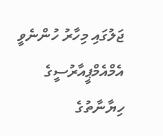ޖަލުގައި މިހާރު ހުންނެވީ އެމްއެމްޕީއާރުސީގެ ހިޔާނާތުގެ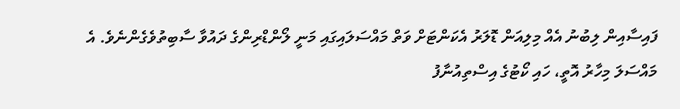ފައިސާއިން ލިބުނު އެއް މިލިއަން ޑޮލަރު އެކަންޓަށް ވަތް މައްސަލައިގައި މަނީ ލޯންޑްރިންގެ ދައުވާ ސާބިތުވެގެންނެވެ. އެ މައްސަލަ މިހާރު އޮތީ، ހައި ކޯޓުގެ އިސްތިއުނާފު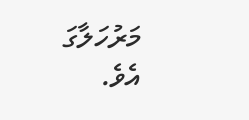މަރުހަލާގަ އެވެ.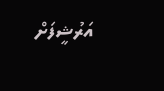އަރުޝީފަށް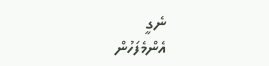ނެގީ
އެންމެފަހުން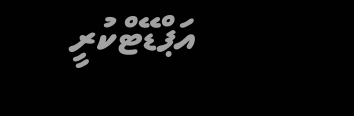އަޕްޑޭޓްކުރީ